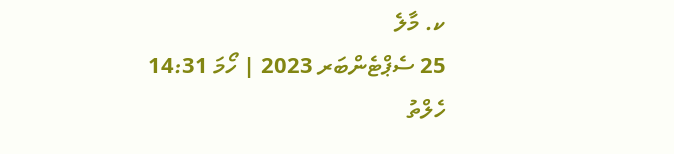ކ. މާލެ
25 ސެޕްޓެންބަރ 2023 | ހޯމަ 14:31
ހެލްތު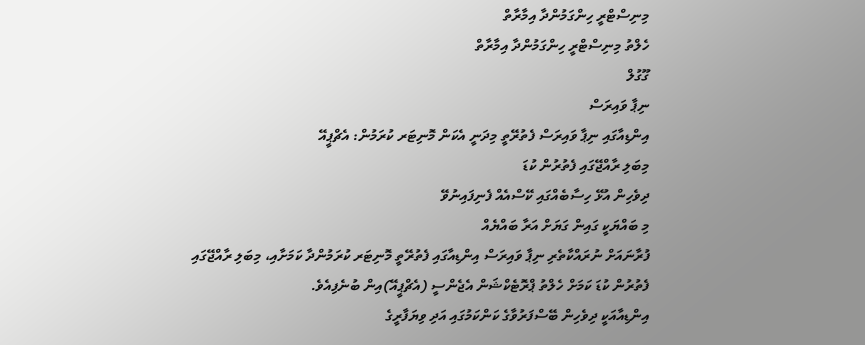މިނިސްޓްރީ ހިންގަމުންދާ އިމާރާތް
ހެލްތު މިނިސްޓްރީ ހިންގަމުންދާ އިމާރާތް
ގޫގުލް
ނިޕާ ވައިރަސް
އިންޑިއާގައި ނިޕާ ވައިރަސް ފެތުރޭތީ މިދަނީ އެކަން މޮނިޓަރ ކުރަމުން: އެޗްޕީއޭ
މިބަލި ރާއްޖޭގައި ފެތުރުން ކުޑަ
ދިވެހިން އުޅޭ ހިސާބެއްގައި ކޭސްއެއް ފެނިފައިނުވޭ
މި ބައްޔަކީ ގައިން ގަޔަށް އަރާ ބައްޔެއް
ފުރާނައަށް ނުރައްކާތެރި ނިޕާ ވައިރަސް އިންޑިއާގައި ފެތުރޭތީ މޮނިޓަރ ކުރަމުންދާ ކަމަށާއި، މިބަލި ރާއްޖޭގައި ފެތުރުން ކުޑަ ކަމަށް ހެލްތު ޕްރޮޓެކްޝަން އެޖެންސީ (އެޗްޕީއޭ)އިން ބުނެފިއެވެ.
އިންޑިއާއަކީ ދިވެހިން ބޭސްފަރުވާގެ ކަންކަމުގައި އަދި ވިޔަފާރީގެ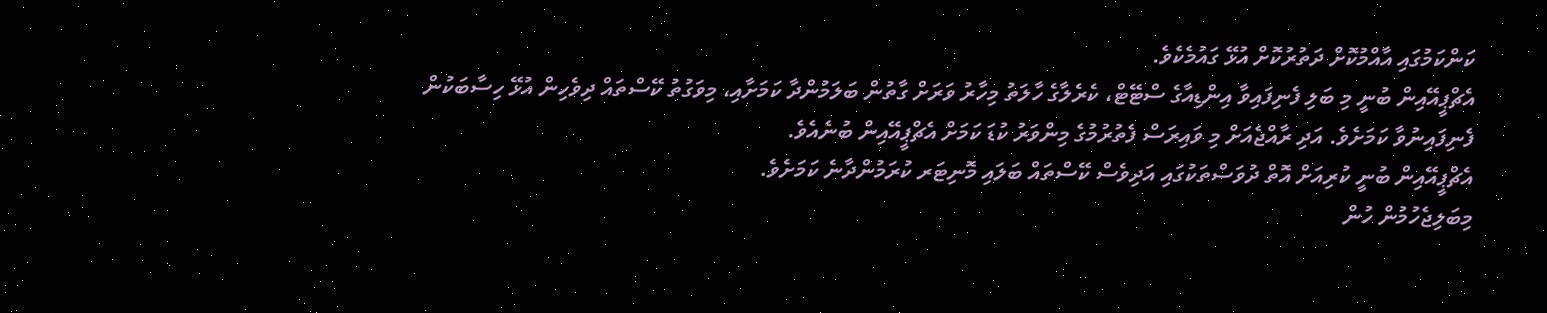ކަންކަމުގައި އާއްމުކޮށް ދަތުރުކޮށް އުޅޭ ގައުމެކެވެ.
އެޗްޕީއޭއިން ބުނީ މި ބަލި ފެނިފައިވާ އިންޑިއާގެ ސްޓޭޓް، ކެރެލާގެ ހާލަތު މިހާރު ވަރަށް ގާތުން ބަލަމުންދާ ކަމަށާއި، މިވަގުތު ކޭސްތައް ދިވެހިން އުޅޭ ހިސާބަކުން ފެނިފައިނުވާ ކަމަށެވެ. އަދި ރާއްޖެއަށް މި ވައިރަސް ފެތުރުމުގެ މިންވަރު ކުޑަ ކަމަށް އެޗްޕީއޭއިން ބުނެއެވެ.
އެޗްޕީއޭއިން ބުނީ ކުރިއަށް އޮތް ދުވަސްތަކުގައި އަދިވެސް ކޭސްތައް ބަލައި މޮނިޓަރ ކުރަމުންދާނެ ކަމަށެވެ.
މިބަލިޖެހުމުން ހުން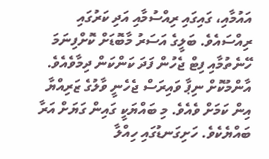އައުމާއި، ގައިގައި ރިއްސުމާއި އަދި ކަރުގައި ރިއްސައެވެ. ބަލީގެ އަސަރު މާބޮޑަށް ކޮށްފިނަމަ ހޭނެތުމާއި ފިޓް ޖެހުން ފަދަ ކަންކަން ދިމާވެއެވެ.
އާންމުކޮށް ނިޕާ ވައިރަސް ޖެހެނީ ވާލުގެ ޒަރިއްޔާ އިން ކަމަށް ވެއެވެ. މި ބައްޔަކީ ގައިން ގަޔަށް އަރާ ބައްޔެކެވެ. ހަށިގަނޑުގައި ހިއްލާ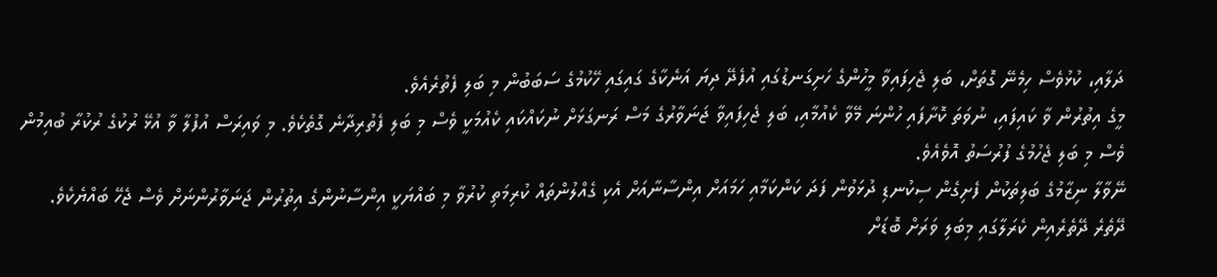ދަލާއި، ކުޅުވެސް ހިމެނޭ ގޮތަށް، ބަލި ޖެހިފައިވާ މީހުންގެ ހަށިގަނޑުގައި އުފެދޭ ދިޔަ އަނެކާގެ ގައިގައި ހޭކުމުގެ ސަބަބުން މި ބަލި ފެތުރެއެވެ.
މީގެ އިތުރުން ވާ ކައިފައި، ނުވަތަ ކޮށާފައި ހުންނަ މޭވާ ކެއުމާއި، ބަލި ޖެހިފައިވާ ޖަނަވާރުގެ މަސް ރަނގަޅަށް ނުކައްކައި ކެއުމަކީ ވެސް މި ބަލި ފެތުރިދާނެ ގޮތެކެވެ. މި ވައިރަސް އުފުލާ ވާ އުޅޭ ރުކުގެ ރުކުރާ ބުއިމުން ވެސް މި ބަލި ޖެހުމުގެ ފުރުސަތު އޮވެއެވެ.
ނޭވާލާ ނިޒާމުގެ ބަލިތަކުން ފެށިގެން ސިކުނޑި ދުޅަވުން ފަދަ ކަންކަމާއި ހަމައަށް އިންސާނާއަށް އެކި ގެއްލުންތައް ކުރިމަތި ކުރުވާ މި ބައްޔަކީ އިންސާނުންގެ އިތުރުން ޖަނަވާރުންނަށް ވެސް ޖެހޭ ބައްޔެކެވެ.
ދޭތެރެ ދޭތެރެއިން ކެރަލާގައި މިބަލި ވަރަށް ބޮޑަށް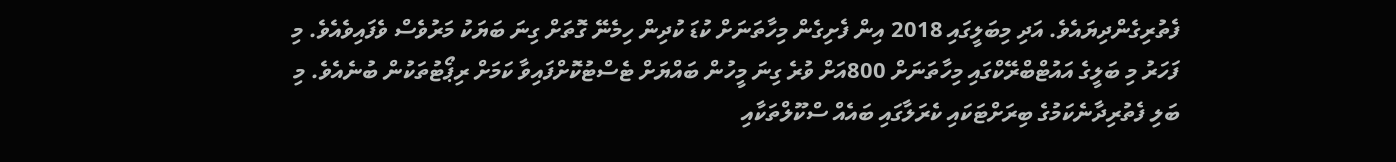ފެތުރިގެންދިޔައެވެ. އަދި މިބަލީގައި 2018 އިން ފެށިގެން މިހާތަނަށް ކުޑަ ކުދިން ހިމެނޭ ގޮތަށް ގިނަ ބަޔަކު މަރުވެސް ވެފައިވެއެވެ. މި ފަހަރު މި ބަލީގެ އައުޓްބްރޭކްގައި މިހާތަނަށް 800އަށް ވުރެ ގިނަ މީހުން ބައްޔަށް ޓެސްޓުކޮށްފައިވާ ކަމަށް ރިޕޯޓުތަކުން ބުނެއެވެ. މި ބަލި ފެތުރިދާނެކަމުގެ ބިރަށްޓަކައި ކެރަލާގައި ބައެއް ސްކޫލްތަކާއި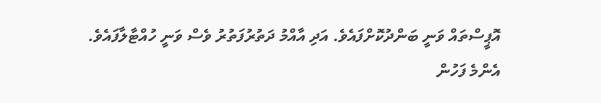އޮޕީސްތައް ވަނީ ބަންދުކޮށްފައެވެ. އަދި އާއްމު ދަތުރުފަތުރު ވެސް ވަނީ ހުއްޓާލާފައެވެ.
އެންމެ ފަހުން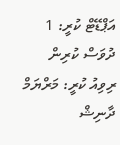އަޕްޑޭޓް ކުރީ: 1 ދުވަސް ކުރިން
ރިވިއު ކުރީ: މަރްޔަމް ދާނިޝް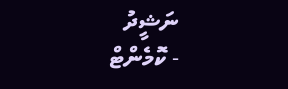ނަޝީދު
- ކޮމެންޓް